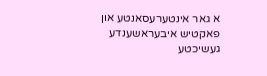א גאר אינטערעסאנטע און פאקטיש איבעראשענדע געשיכטע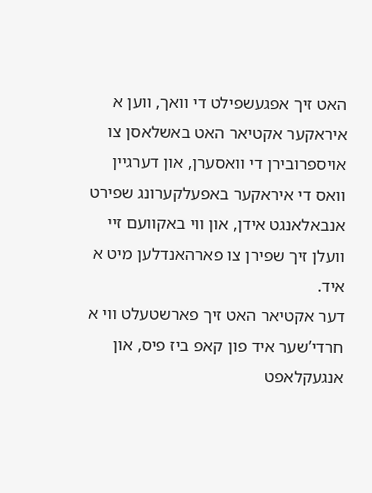האט זיך אפגעשפילט די וואך, ווען א איראקער אקטיאר האט באשלאסן צו אויספרובירן די וואסערן, און דערגיין וואס די איראקער באפעלקערונג שפירט אנבאלאנגט אידן, און ווי באקוועם זיי וועלן זיך שפירן צו פארהאנדלען מיט א איד.
דער אקטיאר האט זיך פארשטעלט ווי א חרדי’שער איד פון קאפ ביז פיס, און אנגעקלאפט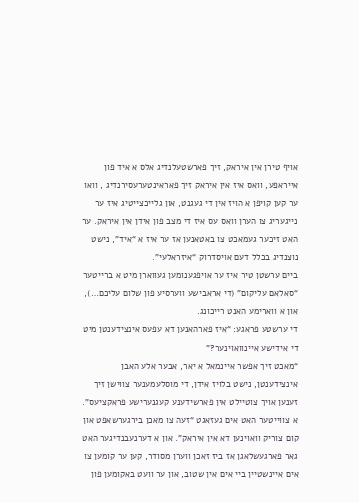אויף טירן אין איראק, זיך פארשטעלנדיג אלס א איד פון אייראפע, וואס איז אין איראק זיך פאראינטערעסירנדיג , וואו ער קען קויפן א הויז אין די געגנט, און גלייכצייטיג איז ער נייגעריג צו הערן וואס עס איז די מצב פון אידן אין איראק. ער האט זיכער געמאכט צו באטאנען אז ער איז א “איד”, נישט נוצנדיג בכלל דעם אויסדרוק “איזראלעי”.
ביים ערשטן טיר איז ער אויפגענומען געווארן מיט א ברייטער “סאלאם עליקום” (די אראבישע ווערסיע פון שלום עליכם…), און א ווארימע האנט רייכונג.
די ערשטע פראגע: “איז פארהאנען דא עפעס אינצידענטן מיט די אידישע איינוואוינער?”
“מאכט זיך אפשר איינמאל א יאר, אבער אלע האבן אינצידענטן, נישט בלויז אידן, די מוסלעמענער צווישן זיך זענען אויך צוטיילט אין פארשידענע קעגנערישע פראקציעס”.
א צווייטער האט אים געזאגט “זעה צו מאכן בירגערשאפט און קום צוריק וואוינען דא אין איראק”. און א דערנעבנדיגער האט גאר פארגעשלאגן אז ביז זאכן ווערן מסודר, קען ער קומען צו אים איינשטיין ביי אים אין שטוב, און ער וועט באקומען פון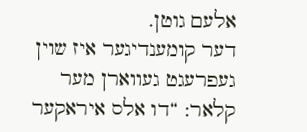אלעם גוטן.
דער קומענדיגער איז שוין געפרעגט געווארן מער קלאר: “דו אלס איראקער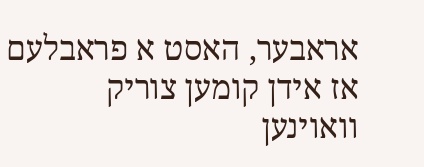אראבער, האסט א פראבלעם אז אידן קומען צוריק וואוינען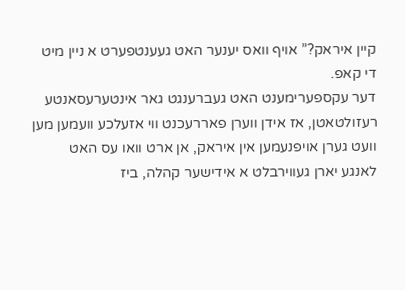קיין איראק?” אויף וואס יענער האט געענטפערט א ניין מיט די קאפ.
דער עקספערימענט האט געברענגט גאר אינטערעסאנטע רעזולטאטן, אז אידן ווערן פאררעכנט ווי אזעלכע וועמען מען וועט גערן אויפנעמען אין איראק, אן ארט וואו עס האט לאנגע יארן געווירבלט א אידישער קהלה, ביז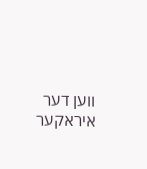ווען דער איראקער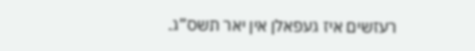רעזשים איז געפאלן אין יאר תשס”ג.